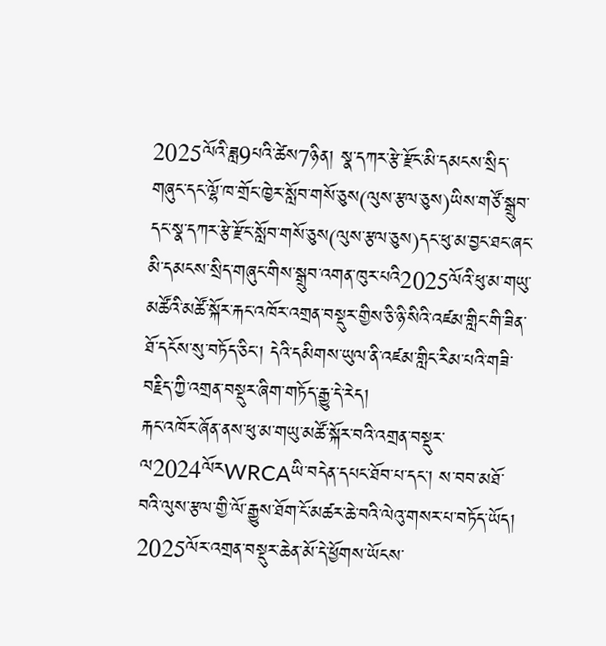2025ལོའི་ཟླ9པའི་ཚེས7ཉིན། སྣ་དཀར་རྩེ་རྫོང་མི་དམངས་སྲིད་གཞུང་དང་ལྷོ་ཁ་གྲོང་ཁྱེར་སློབ་གསོ་ཅུས(ལུས་རྩལ་ཅུས)ཡིས་གཙོ་སྒྲུབ་དང་སྣ་དཀར་རྩེ་རྫོང་སློབ་གསོ་ཅུས(ལུས་རྩལ་ཅུས)དང་ཕུ་མ་བྱང་ཐང་ཞང་མི་དམངས་སྲིད་གཞུང་གིས་སྒྲུབ་འགན་ཁུར་པའི2025ལོའི་ཕུ་མ་གཡུ་མཚོའི་མཚོ་སྐོར་རྐང་འཁོར་འགྲན་བསྡུར་གྱིས་ཅི་ཉི་སིའི་འཛམ་གླིང་གི་ཟིན་ཐོ་དངོས་སུ་བཏོད་ཅིང་། དེའི་དམིགས་ཡུལ་ནི་འཛམ་གླིང་རིམ་པའི་གཟི་བརྗིད་ཀྱི་འགྲན་བསྡུར་ཞིག་གཏོད་རྒྱུ་དེ་རེད།
རྐང་འཁོར་ཞོན་ནས་ཕུ་མ་གཡུ་མཚོ་སྐོར་བའི་འགྲན་བསྡུར་ལ2024ལོརWRCAཡི་བདེན་དཔང་ཐོབ་པ་དང་། ས་བབ་མཐོ་བའི་ལུས་རྩལ་གྱི་ལོ་རྒྱུས་ཐོག་ངོ་མཚར་ཆེ་བའི་ལེའུ་གསར་པ་བཏོད་ཡོད། 2025ལོར་འགྲན་བསྡུར་ཆེན་མོ་དེ་ཕྱོགས་ཡོངས་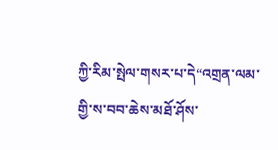ཀྱི་རིམ་སྤེལ་གསར་པ་དེ“འགྲན་ལམ་གྱི་ས་བབ་ཆེས་མཐོ་ཤོས་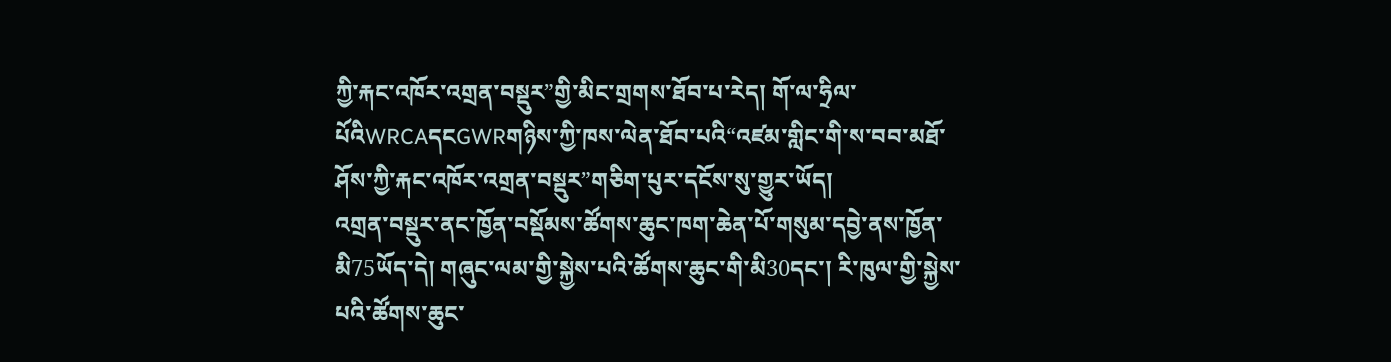ཀྱི་རྐང་འཁོར་འགྲན་བསྡུར”གྱི་མིང་གྲགས་ཐོབ་པ་རེད། གོ་ལ་ཧྲིལ་པོའིWRCAདངGWRགཉིས་ཀྱི་ཁས་ལེན་ཐོབ་པའི“འཛམ་གླིང་གི་ས་བབ་མཐོ་ཤོས་ཀྱི་རྐང་འཁོར་འགྲན་བསྡུར”གཅིག་པུར་དངོས་སུ་གྱུར་ཡོད།
འགྲན་བསྡུར་ནང་ཁྱོན་བསྡོམས་ཚོགས་ཆུང་ཁག་ཆེན་པོ་གསུམ་དབྱེ་ནས་ཁྱོན་མི75ཡོད་དེ། གཞུང་ལམ་གྱི་སྐྱེས་པའི་ཚོགས་ཆུང་གི་མི30དང་། རི་ཁུལ་གྱི་སྐྱེས་པའི་ཚོགས་ཆུང་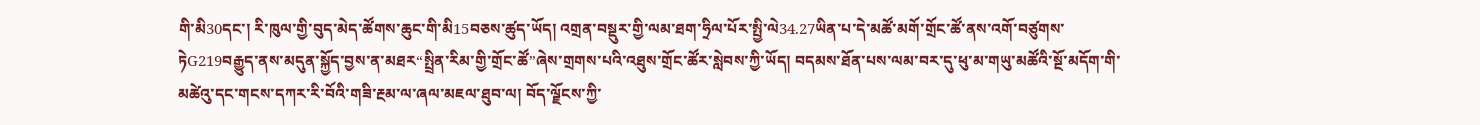གི་མི30དང་། རི་ཁུལ་གྱི་བུད་མེད་ཚོགས་ཆུང་གི་མི15བཅས་ཚུད་ཡོད། འགྲན་བསྡུར་གྱི་ལམ་ཐག་ཧྲིལ་པོར་སྤྱི་ལེ34.27ཡིན་པ་དེ་མཚོ་མགོ་གྲོང་ཚོ་ནས་འགོ་བཙུགས་ཏེG219བརྒྱུད་ནས་མདུན་སྐྱོད་བྱས་ན་མཐར“སྤྲིན་རིམ་གྱི་གྲོང་ཚོ”ཞེས་གྲགས་པའི་འཐུས་གྲོང་ཚོར་སླེབས་ཀྱི་ཡོད། བདམས་ཐོན་པས་ལམ་བར་དུ་ཕུ་མ་གཡུ་མཚོའི་སྔོ་མདོག་གི་མཚེའུ་དང་གངས་དཀར་རི་བོའི་གཟི་རྔམ་ལ་ཞལ་མཇལ་ཐུབ་ལ། བོད་ལྗོངས་ཀྱི་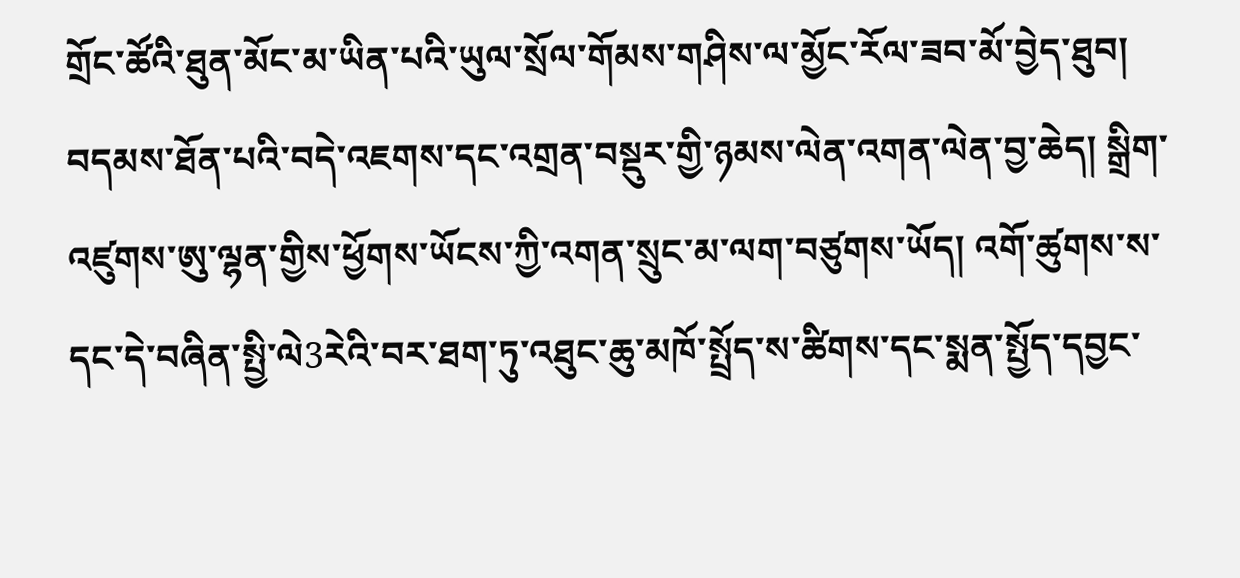གྲོང་ཚོའི་ཐུན་མོང་མ་ཡིན་པའི་ཡུལ་སྲོལ་གོམས་གཤིས་ལ་མྱོང་རོལ་ཟབ་མོ་བྱེད་ཐུབ།
བདམས་ཐོན་པའི་བདེ་འཇགས་དང་འགྲན་བསྡུར་གྱི་ཉམས་ལེན་འགན་ལེན་བྱ་ཆེད། སྒྲིག་འཛུགས་ཨུ་ལྷན་གྱིས་ཕྱོགས་ཡོངས་ཀྱི་འགན་སྲུང་མ་ལག་བཙུགས་ཡོད། འགོ་ཚུགས་ས་དང་དེ་བཞིན་སྤྱི་ལེ3རེའི་བར་ཐག་ཏུ་འཐུང་ཆུ་མཁོ་སྤྲོད་ས་ཚིགས་དང་སྨན་སྤྱོད་དབྱང་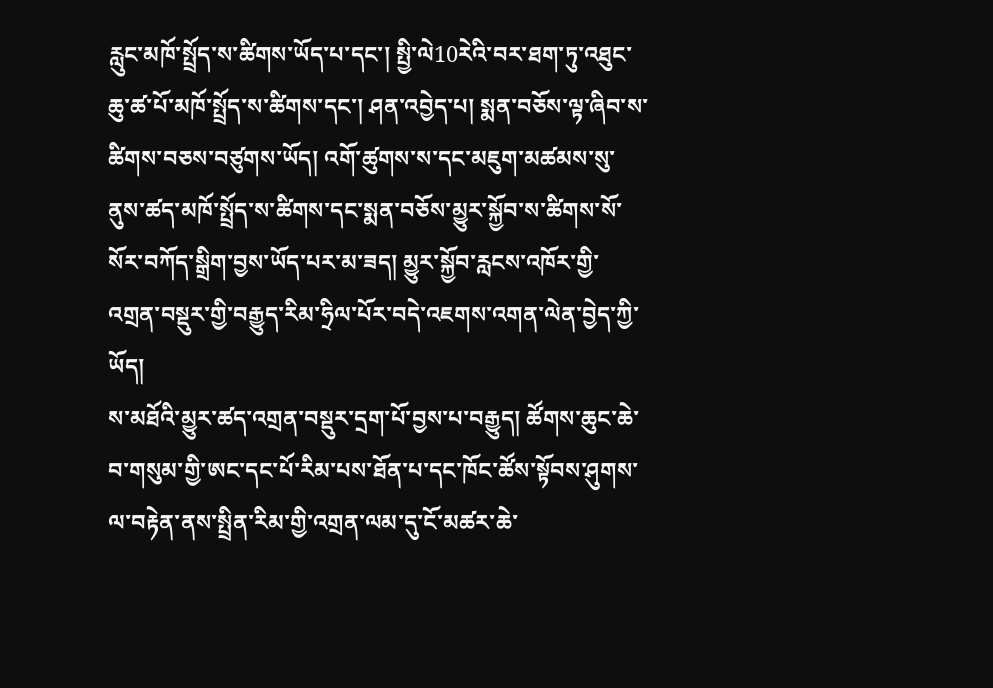རླུང་མཁོ་སྤྲོད་ས་ཚིགས་ཡོད་པ་དང་། སྤྱི་ལེ10རེའི་བར་ཐག་ཏུ་འཐུང་ཆུ་ཚ་པོ་མཁོ་སྤྲོད་ས་ཚིགས་དང་། ཤན་འབྱེད་པ། སྨན་བཅོས་ལྟ་ཞིབ་ས་ཚིགས་བཅས་བཙུགས་ཡོད། འགོ་ཚུགས་ས་དང་མཇུག་མཚམས་སུ་ནུས་ཚད་མཁོ་སྤྲོད་ས་ཚིགས་དང་སྨན་བཅོས་མྱུར་སྐྱོབ་ས་ཚིགས་སོ་སོར་བཀོད་སྒྲིག་བྱས་ཡོད་པར་མ་ཟད། མྱུར་སྐྱོབ་རླངས་འཁོར་གྱི་འགྲན་བསྡུར་གྱི་བརྒྱུད་རིམ་ཧྲིལ་པོར་བདེ་འཇགས་འགན་ལེན་བྱེད་ཀྱི་ཡོད།
ས་མཐོའི་མྱུར་ཚད་འགྲན་བསྡུར་དྲག་པོ་བྱས་པ་བརྒྱུད། ཚོགས་ཆུང་ཆེ་བ་གསུམ་གྱི་ཨང་དང་པོ་རིམ་པས་ཐོན་པ་དང་ཁོང་ཚོས་སྟོབས་ཤུགས་ལ་བརྟེན་ནས་སྤྲིན་རིམ་གྱི་འགྲན་ལམ་དུ་ངོ་མཚར་ཆེ་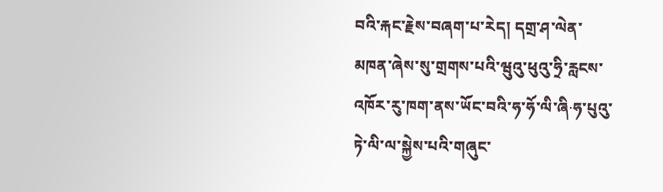བའི་རྐང་རྗེས་བཞག་པ་རེད། དགྲ་ཤ་ལེན་མཁན་ཞེས་སུ་གྲགས་པའི་ཝུའུ་ཕུའུ་ཧྲི་རླངས་འཁོར་རུ་ཁག་ནས་ཡོང་བའི་ཧ་ཧོ་ལི་ཞི·ཧ་པུའུ་ཏེ་ལི་ལ་སྐྱེས་པའི་གཞུང་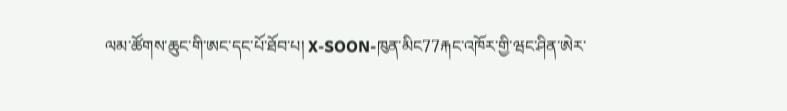ལམ་ཚོགས་ཆུང་གི་ཨང་དང་པོ་ཐོབ་པ། X-SOON-ཁུན་མིང77རྐང་འཁོར་གྱི་ཝང་ཤིན་ཨེར་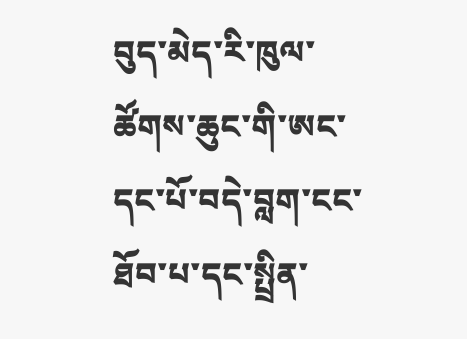བུད་མེད་རི་ཁུལ་ཚོགས་ཆུང་གི་ཨང་དང་པོ་བདེ་བླག་ངང་ཐོབ་པ་དང་སྤྲིན་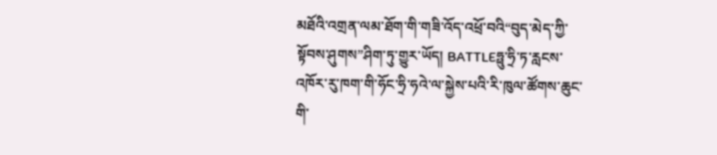མཐོའི་འགྲན་ལམ་ཐོག་གི་གཟི་འོད་འཕྲོ་བའི“བུད་མེད་ཀྱི་སྟོབས་ཤུགས”ཤིག་ཏུ་གྱུར་ཡོད། BATTLEཧྥུ་ཧྲི་ཏ་རླངས་འཁོར་རུ་ཁག་གི་ཧོང་ཧྲི་ཧའེ་ལ་སྐྱེས་པའི་རི་ཁུལ་ཚོགས་ཆུང་གི་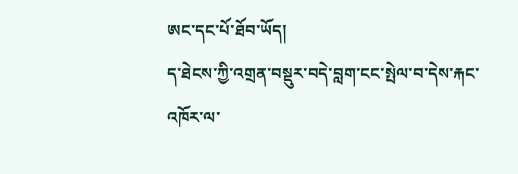ཨང་དང་པོ་ཐོབ་ཡོད།
ད་ཐེངས་ཀྱི་འགྲན་བསྡུར་བདེ་བླག་ངང་སྤེལ་བ་དེས་རྐང་འཁོར་ལ་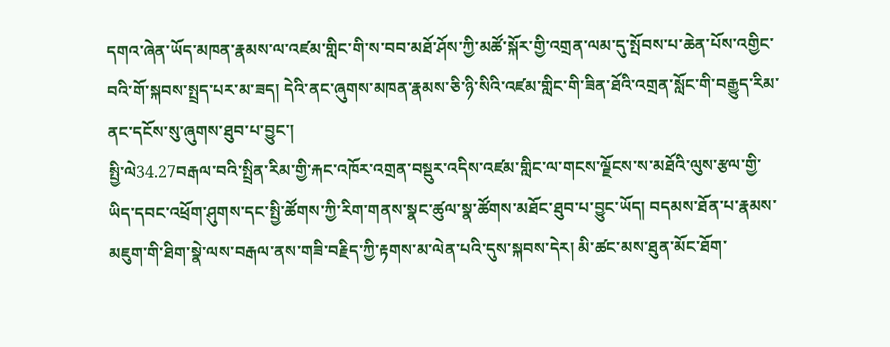དགའ་ཞེན་ཡོད་མཁན་རྣམས་ལ་འཛམ་གླིང་གི་ས་བབ་མཐོ་ཤོས་ཀྱི་མཚོ་སྐོར་གྱི་འགྲན་ལམ་དུ་སྤོབས་པ་ཆེན་པོས་འགྱིང་བའི་གོ་སྐབས་སྤྲད་པར་མ་ཟད། དེའི་ནང་ཞུགས་མཁན་རྣམས་ཅི་ཉི་སིའི་འཛམ་གླིང་གི་ཟིན་ཐོའི་འགྲན་སློང་གི་བརྒྱུད་རིམ་ནང་དངོས་སུ་ཞུགས་ཐུབ་པ་བྱུང་།
སྤྱི་ལེ34.27བརྒལ་བའི་སྤྲིན་རིམ་གྱི་རྐང་འཁོར་འགྲན་བསྡུར་འདིས་འཛམ་གླིང་ལ་གངས་ལྗོངས་ས་མཐོའི་ལུས་རྩལ་གྱི་ཡིད་དབང་འཕྲོག་ཤུགས་དང་སྤྱི་ཚོགས་ཀྱི་རིག་གནས་སྣང་ཚུལ་སྣ་ཚོགས་མཐོང་ཐུབ་པ་བྱུང་ཡོད། བདམས་ཐོན་པ་རྣམས་མཇུག་གི་ཐིག་སྣེ་ལས་བརྒལ་ནས་གཟི་བརྗིད་ཀྱི་རྟགས་མ་ལེན་པའི་དུས་སྐབས་དེར། མི་ཚང་མས་ཐུན་མོང་ཐོག་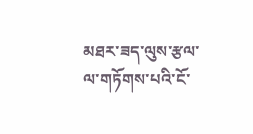མཐར་ཟད་ལུས་རྩལ་ལ་གཏོགས་པའི་ངོ་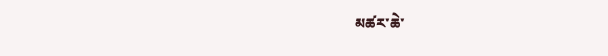མཚར་ཆེ་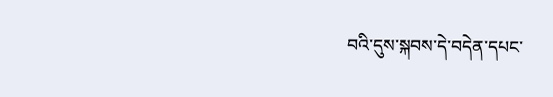བའི་དུས་སྐབས་དེ་བདེན་དཔང་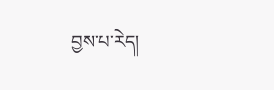བྱས་པ་རེད།